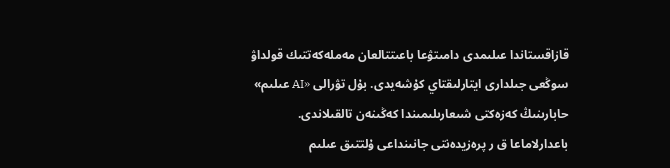قازاقستاندا عىلىمدى دامىتۋعا باعىتتالعان مەملەكەتتىك قولداۋ سوڭعى جىلدارى ايتارلىقتاي كۇشەيدى. بۇل تۋرالى «AI عىلىم» حابارىنىڭ كەزەكتى شىعارىلىمىندا كەڭىنەن تالقىلاندى.
باعدارلاماعا ق ر پرەزيدەنتى جانىنداعى ۇلتتىق عىلىم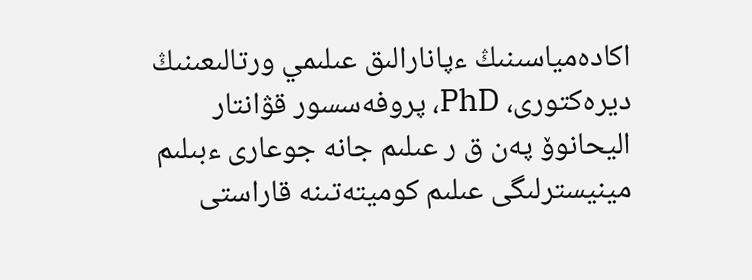اكادەمياسىنىڭ ءپانارالىق عىلىمي ورتالىعىنىڭ ديرەكتورى، PhD، پروفەسسور قۋانتار اليحانوۆ پەن ق ر عىلىم جانە جوعارى ءبىلىم مينيسترلىگى عىلىم كوميتەتىنە قاراستى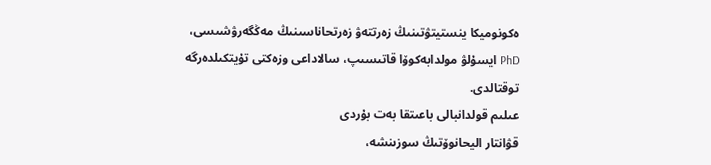ەكونوميكا ينستيتۋتىنىڭ زەرتتەۋ زەرتحاناسىنىڭ مەڭگەرۋشىسى، PhD ايسۇلۋ مولدابەكوۆا قاتىسىپ، سالاداعى وزەكتى تۇيتكىلدەرگە توقتالدى.
عىلىم قولدانبالى باعىتقا بەت بۇردى
قۋانتار اليحانوۆتىڭ سوزىنشە،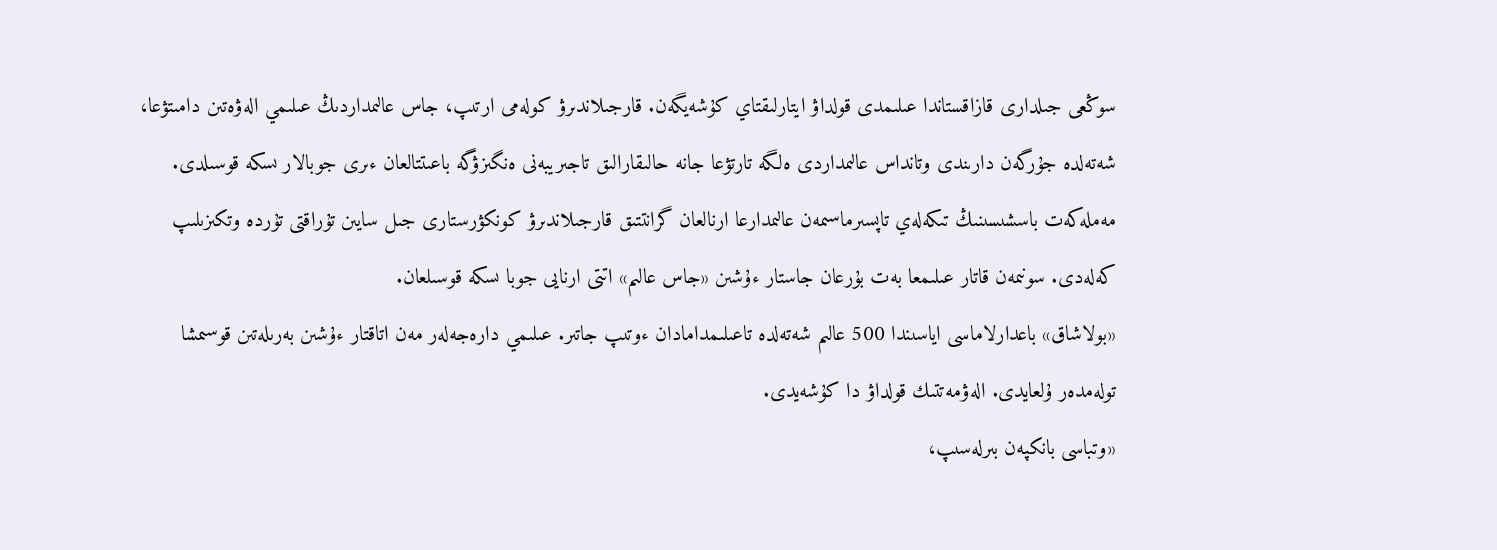سوڭعى جىلدارى قازاقستاندا عىلىمدى قولداۋ ايتارلىقتاي كۇشەيگەن. قارجىلاندىرۋ كولەمى ارتىپ، جاس عالىمداردىڭ عىلىمي الەۋەتىن دامىتۋعا، شەتەلدە جۇرگەن دارىندى وتانداس عالىمداردى ەلگە تارتۋعا جانە حالىقارالىق تاجىريبەنى ەنگىزۋگە باعىتتالعان ءىرى جوبالار ىسكە قوسىلدى.
مەملەكەت باسشىسىنىڭ تىكەلەي تاپسىرماسىمەن عالىمدارعا ارنالعان گرانتتىق قارجىلاندىرۋ كونكۋرستارى جىل سايىن تۇراقتى تۇردە وتكىزىلىپ كەلەدى. سونىمەن قاتار عىلىمعا بەت بۇرعان جاستار ءۇشىن «جاس عالىم» اتتى ارنايى جوبا ىسكە قوسىلعان.
«بولاشاق» باعدارلاماسى اياسىندا 500 عالىم شەتەلدە تاعىلىمدامادان ءوتىپ جاتىر. عىلىمي دارەجەلەر مەن اتاقتار ءۇشىن بەرىلەتىن قوسىمشا تولەمدەر ۇلعايدى. الەۋمەتتىك قولداۋ دا كۇشەيدى.
«وتباسى بانكپەن بىرلەسىپ،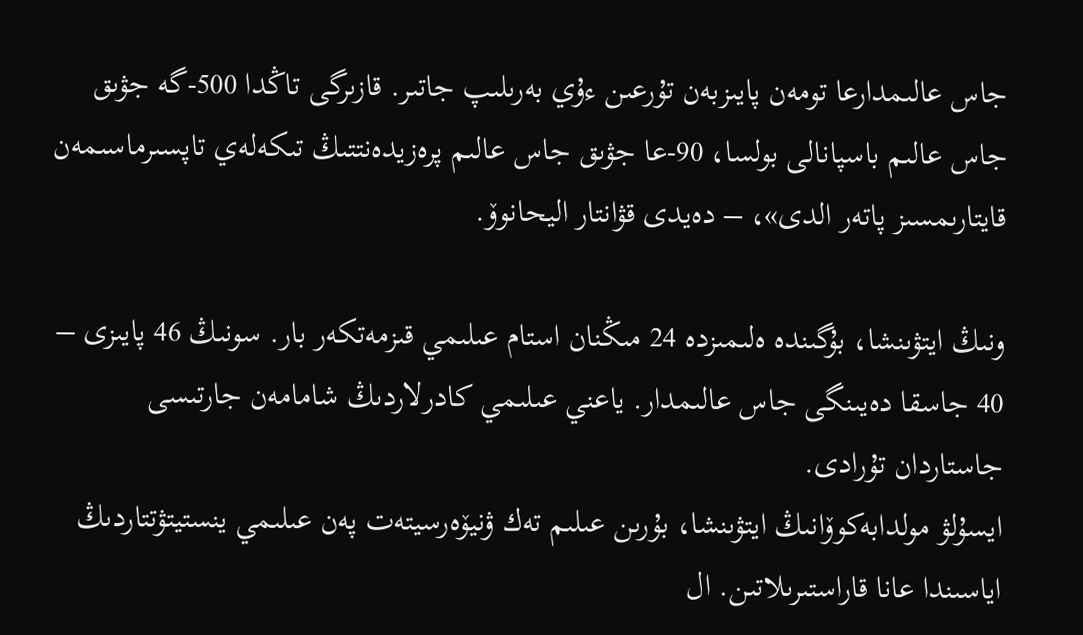جاس عالىمدارعا تومەن پايىزبەن تۇرعىن ءۇي بەرىلىپ جاتىر. قازىرگى تاڭدا 500-گە جۋىق جاس عالىم باسپانالى بولسا، 90-عا جۋىق جاس عالىم پرەزيدەنتتىڭ تىكەلەي تاپسىرماسىمەن قايتارىمسىز پاتەر الدى»، – دەيدى قۋانتار اليحانوۆ.

ونىڭ ايتۋىنشا، بۇگىندە ەلىمىزدە 24 مىڭنان استام عىلىمي قىزمەتكەر بار. سونىڭ 46 پايىزى – 40 جاسقا دەيىنگى جاس عالىمدار. ياعني عىلىمي كادرلاردىڭ شامامەن جارتىسى جاستاردان تۇرادى.
ايسۇلۋ مولدابەكوۆانىڭ ايتۋىنشا، بۇرىن عىلىم تەك ۋنيۆەرسيتەت پەن عىلىمي ينستيتۋتتاردىڭ اياسىندا عانا قاراستىرىلاتىن. ال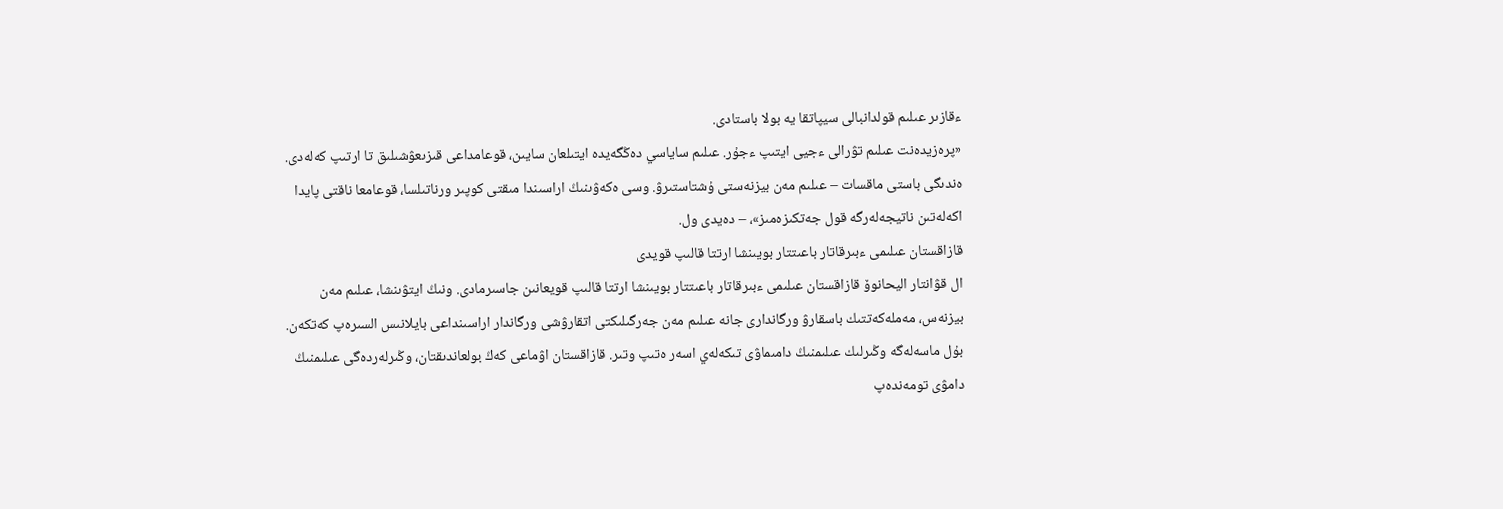ءقازىر عىلىم قولدانبالى سيپاتقا يە بولا باستادى.
«پرەزيدەنت عىلىم تۋرالى ءجيى ايتىپ ءجۇر. عىلىم ساياسي دەڭگەيدە ايتىلعان سايىن، قوعامداعى قىزىعۋشىلىق تا ارتىپ كەلەدى. ەندىگى باستى ماقسات – عىلىم مەن بيزنەستى ۇشتاستىرۋ. وسى ەكەۋىنىڭ اراسىندا مىقتى كوپىر ورناتىلسا، قوعامعا ناقتى پايدا اكەلەتىن ناتيجەلەرگە قول جەتكىزەمىز»، – دەيدى ول.
قازاقستان عىلىمى ءبىرقاتار باعىتتار بويىنشا ارتتا قالىپ قويدى
ال قۋانتار اليحانوۆ قازاقستان عىلىمى ءبىرقاتار باعىتتار بويىنشا ارتتا قالىپ قويعانىن جاسىرمادى. ونىڭ ايتۋىنشا، عىلىم مەن بيزنەس، مەملەكەتتىك باسقارۋ ورگاندارى جانە عىلىم مەن جەرگىلىكتى اتقارۋشى ورگاندار اراسىنداعى بايلانىس السىرەپ كەتكەن.
بۇل ماسەلەگە وڭىرلىك عىلىمنىڭ دامىماۋى تىكەلەي اسەر ەتىپ وتىر. قازاقستان اۋماعى كەڭ بولعاندىقتان، وڭىرلەردەگى عىلىمنىڭ دامۋى تومەندەپ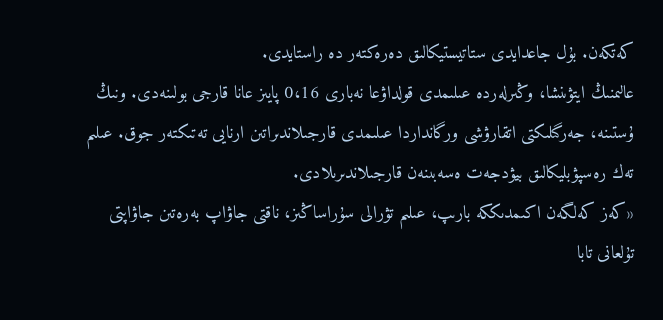كەتكەن. بۇل جاعدايدى ستاتيستيكالىق دەرەكتەر دە راستايدى.
عالىمنىڭ ايتۋىنشا، وڭىرلەردە عىلىمدى قولداۋعا نەبارى 0،16 پايىز عانا قارجى بولىنەدى. ونىڭ ۇستىنە، جەرگىلىكتى اتقارۋشى ورگانداردا عىلىمدى قارجىلاندىراتىن ارنايى تەتىكتەر جوق. عىلىم تەك رەسپۋبليكالىق بيۋدجەت ەسەبىنەن قارجىلاندىرىلادى.
«كەز كەلگەن اكىمدىككە بارىپ، عىلىم تۋرالى سۇراساڭىز، ناقتى جاۋاپ بەرەتىن جاۋاپتى تۇلعانى تابا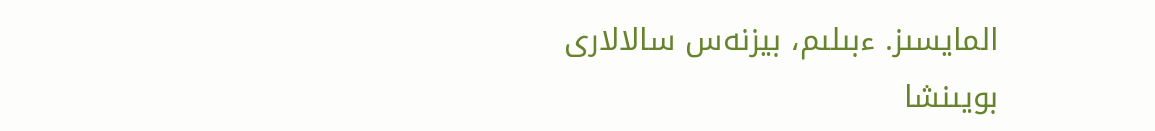المايسىز. ءبىلىم، بيزنەس سالالارى بويىنشا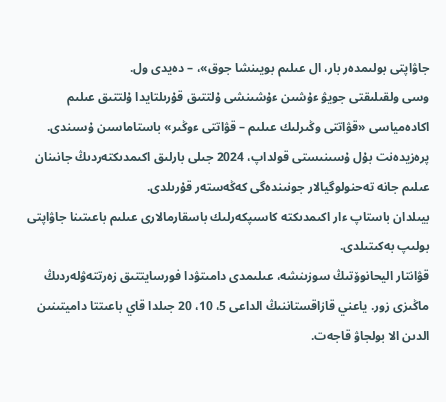جاۋاپتى بولىمدەر بار، ال عىلىم بويىنشا جوق»، – دەيدى ول.
وسى ولقىلىقتى جويۋ ءۇشىن ءۇشىنشى ۇلتتىق قۇرىلتايدا ۇلتتىق عىلىم اكادەمياسى «قۋاتتى وڭىرلىك عىلىم – قۋاتتى ءوڭىر» باستاماسىن ۇسىندى. پرەزيدەنت بۇل ۇسىنىستى قولداپ، 2024 جىلى بارلىق اكىمدىكتەردىڭ جانىنان عىلىم جانە تەحنولوگيالار جونىندەگى كەڭەستەر قۇرىلدى.
بيىلدان باستاپ ءار اكىمدىكتە كاسىپكەرلىك باسقارمالارى عىلىم باعىتىنا جاۋاپتى بولىپ بەكىتىلدى.
قۋانتار اليحانوۆتىڭ سوزىنشە، عىلىمدى دامىتۋدا فورسايتتىق زەرتتەۋلەردىڭ ماڭىزى زور. ياعني قازاقستاننىڭ الداعى 5، 10، 20 جىلدا قاي باعىتتا داميتىنىن الدىن الا بولجاۋ قاجەت.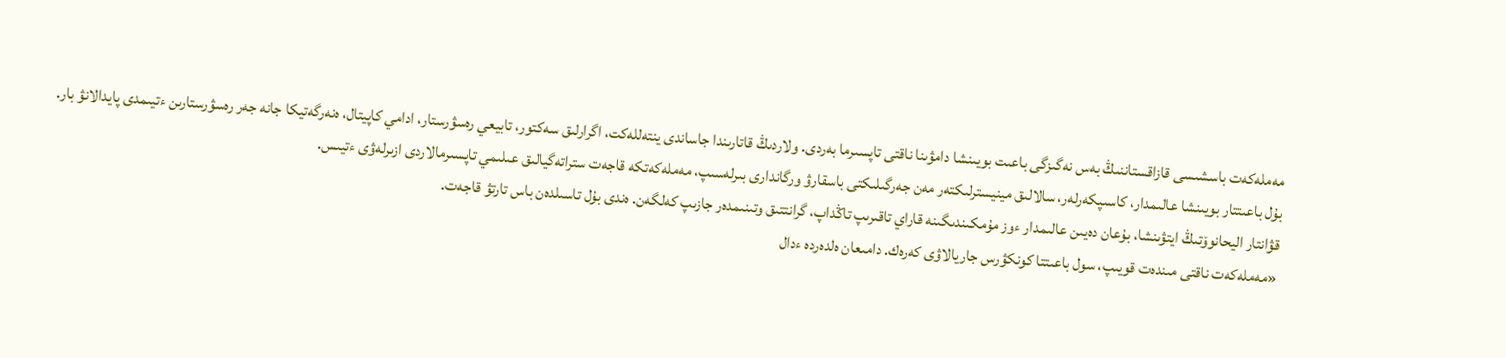مەملەكەت باسشىسى قازاقستاننىڭ بەس نەگىزگى باعىت بويىنشا دامۋىنا ناقتى تاپسىرما بەردى. ولاردىڭ قاتارىندا جاساندى ينتەللەكت، اگرارلىق سەكتور، تابيعي رەسۋرستار، ادامي كاپيتال، ەنەرگەتيكا جانە جەر رەسۋرستارىن ءتيىمدى پايدالانۋ بار.
بۇل باعىتتار بويىنشا عالىمدار، كاسىپكەرلەر، سالالىق مينيسترلىكتەر مەن جەرگىلىكتى باسقارۋ ورگاندارى بىرلەسىپ، مەملەكەتكە قاجەت ستراتەگيالىق عىلىمي تاپسىرمالاردى ازىرلەۋى ءتيىس.
قۋانتار اليحانوۆتىڭ ايتۋىنشا، بۇعان دەيىن عالىمدار ءوز مۇمكىندىگىنە قاراي تاقىرىپ تاڭداپ، گرانتتىق وتىنىمدەر جازىپ كەلگەن. ەندى بۇل تاسىلدەن باس تارتۋ قاجەت.
«مەملەكەت ناقتى مىندەت قويىپ، سول باعىتتا كونكۋرس جاريالاۋى كەرەك. دامىعان ەلدەردە ءدال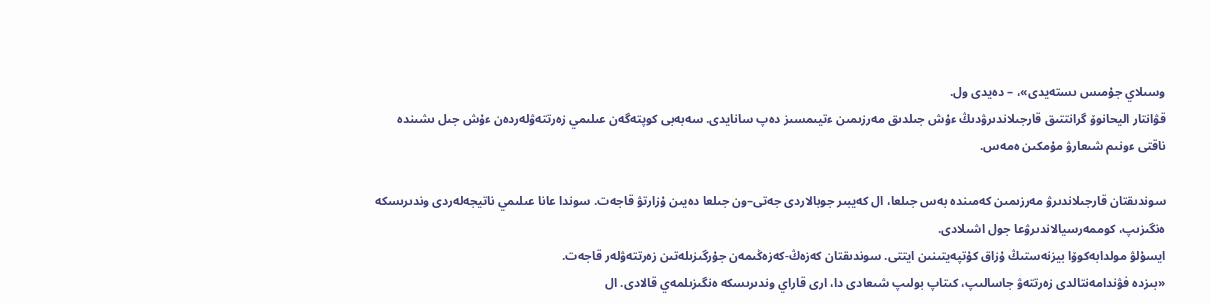وسىلاي جۇمىس ىستەيدى»، – دەيدى ول.
قۋانتار اليحانوۆ گرانتتىق قارجىلاندىرۋدىڭ ءۇش جىلدىق مەرزىمىن ءتيىمسىز دەپ سانايدى. سەبەبى كوپتەگەن عىلىمي زەرتتەۋلەردەن ءۇش جىل ىشىندە ناقتى ءونىم شىعارۋ مۇمكىن ەمەس.

سوندىقتان قارجىلاندىرۋ مەرزىمىن كەمىندە بەس جىلعا، ال كەيبىر جوبالاردى جەتى–ون جىلعا دەيىن ۇزارتۋ قاجەت. سوندا عانا عىلىمي ناتيجەلەردى وندىرىسكە ەنگىزىپ، كوممەرسيالاندىرۋعا جول اشىلادى.
ايسۇلۋ مولدابەكوۆا بيزنەستىڭ ۇزاق كۇتپەيتىنىن ايتتى. سوندىقتان كەزەڭ-كەزەڭىمەن جۇرگىزىلەتىن زەرتتەۋلەر قاجەت.
«بىزدە فۋندامەنتالدى زەرتتەۋ جاسالىپ، كىتاپ بولىپ شىعادى دا، ارى قاراي وندىرىسكە ەنگىزىلمەي قالادى. ال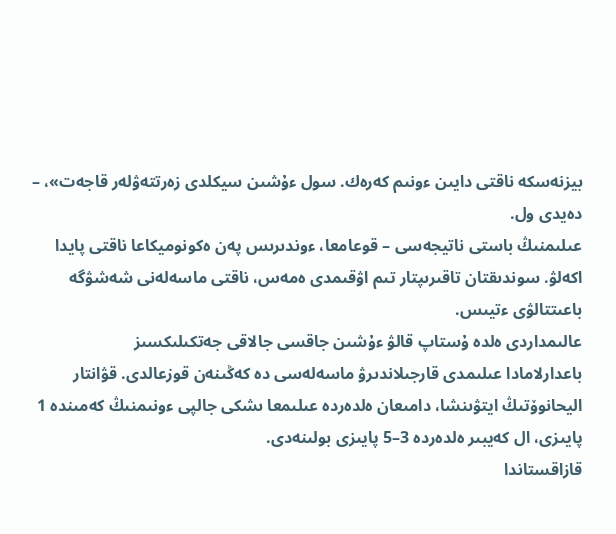بيزنەسكە ناقتى دايىن ءونىم كەرەك. سول ءۇشىن سيكلدى زەرتتەۋلەر قاجەت»، – دەيدى ول.
عىلىمنىڭ باستى ناتيجەسى – قوعامعا، ءوندىرىس پەن ەكونوميكاعا ناقتى پايدا اكەلۋ. سوندىقتان تاقىرىپتار تىم اۋقىمدى ەمەس، ناقتى ماسەلەنى شەشۋگە باعىتتالۋى ءتيىس.
عالىمداردى ەلدە ۇستاپ قالۋ ءۇشىن جاقسى جالاقى جەتكىلىكسىز
باعدارلامادا عىلىمدى قارجىلاندىرۋ ماسەلەسى دە كەڭىنەن قوزعالدى. قۋانتار اليحانوۆتىڭ ايتۋىنشا، دامىعان ەلدەردە عىلىمعا ىشكى جالپى ءونىمنىڭ كەمىندە 1 پايىزى، ال كەيبىر ەلدەردە 3–5 پايىزى بولىنەدى.
قازاقستاندا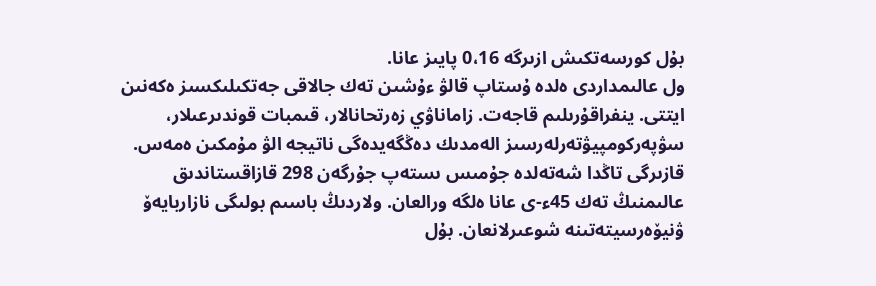بۇل كورسەتكىش ازىرگە 0،16 پايىز عانا.
ول عالىمداردى ەلدە ۇستاپ قالۋ ءۇشىن تەك جالاقى جەتكىلىكسىز ەكەنىن ايتتى. ينفراقۇرىلىم قاجەت. زاماناۋي زەرتحانالار، قىمبات قوندىرعىلار، سۋپەركومپيۋتەرلەرسىز الەمدىك دەڭگەيدەگى ناتيجە الۋ مۇمكىن ەمەس.
قازىرگى تاڭدا شەتەلدە جۇمىس ىستەپ جۇرگەن 298 قازاقستاندىق عالىمنىڭ تەك 45ء-ى عانا ەلگە ورالعان. ولاردىڭ باسىم بولىگى نازاربايەۆ ۋنيۆەرسيتەتىنە شوعىرلانعان. بۇل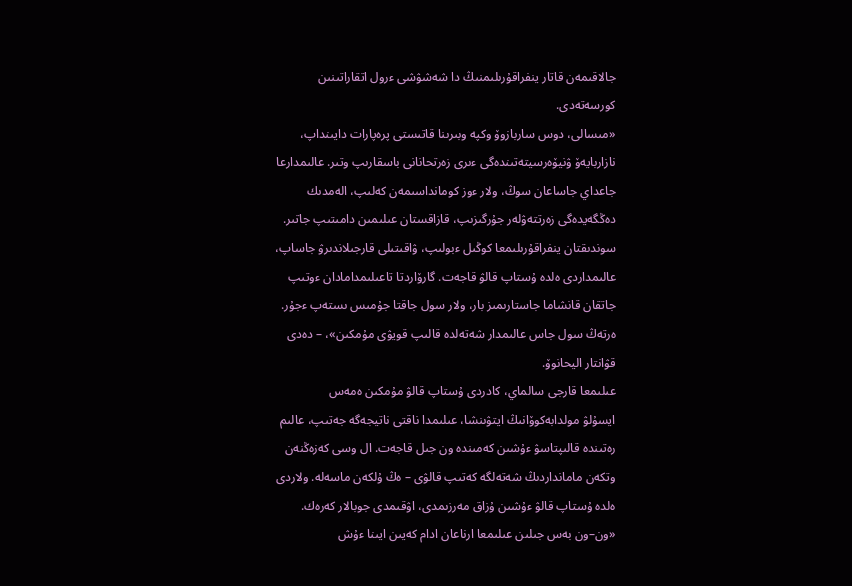جالاقىمەن قاتار ينفراقۇرىلىمنىڭ دا شەشۋشى ءرول اتقاراتىنىن كورسەتەدى.
«مىسالى، دوس ساربازوۆ وكپە وبىرىنا قاتىستى پرەپارات دايىنداپ، نازاربايەۆ ۋنيۆەرسيتەتىندەگى ءىرى زەرتحانانى باسقارىپ وتىر. عالىمدارعا جاعداي جاساعان سوڭ، ولار ءوز كومانداسىمەن كەلىپ، الەمدىك دەڭگەيدەگى زەرتتەۋلەر جۇرگىزىپ، قازاقستان عىلىمىن دامىتىپ جاتىر. سوندىقتان ينفراقۇرىلىمعا كوڭىل ءبولىپ، ۋاقىتىلى قارجىلاندىرۋ جاساپ، عالىمداردى ەلدە ۇستاپ قالۋ قاجەت. گارۆاردتا تاعىلىمدامادان ءوتىپ جاتقان قانشاما جاستارىمىز بار، ولار سول جاقتا جۇمىس ىستەپ ءجۇر. ەرتەڭ سول جاس عالىمدار شەتەلدە قالىپ قويۋى مۇمكىن»، – دەدى قۋانتار اليحانوۆ.
عىلىمعا قارجى سالماي، كادردى ۇستاپ قالۋ مۇمكىن ەمەس
ايسۇلۋ مولدابەكوۆانىڭ ايتۋىنشا، عىلىمدا ناقتى ناتيجەگە جەتىپ، عالىم رەتىندە قالىپتاسۋ ءۇشىن كەمىندە ون جىل قاجەت. ال وسى كەزەڭنەن وتكەن مامانداردىڭ شەتەلگە كەتىپ قالۋى – ەڭ ۇلكەن ماسەلە. ولاردى ەلدە ۇستاپ قالۋ ءۇشىن ۇزاق مەرزىمدى، اۋقىمدى جوبالار كەرەك.
«ون–ون بەس جىلىن عىلىمعا ارناعان ادام كەيىن ايىنا ءۇش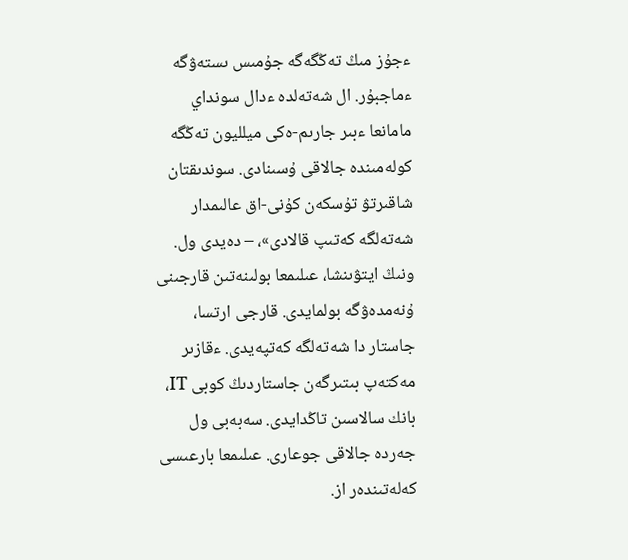ءجۇز مىڭ تەڭگەگە جۇمىس ىستەۋگە ءماجبۇر. ال شەتەلدە ءدال سونداي مامانعا ءبىر جارىم-ەكى ميلليون تەڭگە كولەمىندە جالاقى ۇسىنادى. سوندىقتان شاقىرتۋ تۇسكەن كۇنى-اق عالىمدار شەتەلگە كەتىپ قالادى»، – دەيدى ول.
ونىڭ ايتۋىنشا، عىلىمعا بولىنەتىن قارجىنى ۇنەمدەۋگە بولمايدى. قارجى ارتسا، جاستار دا شەتەلگە كەتپەيدى. ءقازىر مەكتەپ بىتىرگەن جاستاردىڭ كوبى IT، بانك سالاسىن تاڭدايدى. سەبەبى ول جەردە جالاقى جوعارى. عىلىمعا بارعىسى كەلەتىندەر از.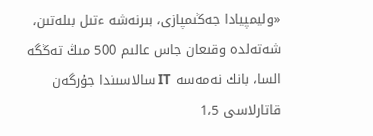«وليمپيادا جەڭىمپازى، بىرنەشە ءتىل بىلەتىن، شەتەلدە وقىعان جاس عالىم 500 مىڭ تەڭگە السا، بانك نەمەسە IT سالاسىندا جۇرگەن قاتارلاسى 1،5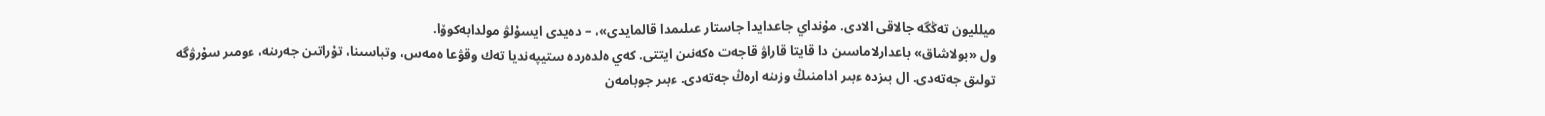ميلليون تەڭگە جالاقى الادى. مۇنداي جاعدايدا جاستار عىلىمدا قالمايدى»، – دەيدى ايسۇلۋ مولدابەكوۆا.
ول «بولاشاق» باعدارلاماسىن دا قايتا قاراۋ قاجەت ەكەنىن ايتتى. كەي ەلدەردە ستيپەنديا تەك وقۋعا ەمەس، وتباسىنا، تۇراتىن جەرىنە، ءومىر سۇرۋگە تولىق جەتەدى. ال بىزدە ءبىر ادامنىڭ وزىنە ارەڭ جەتەدى. ءبىر جوبامەن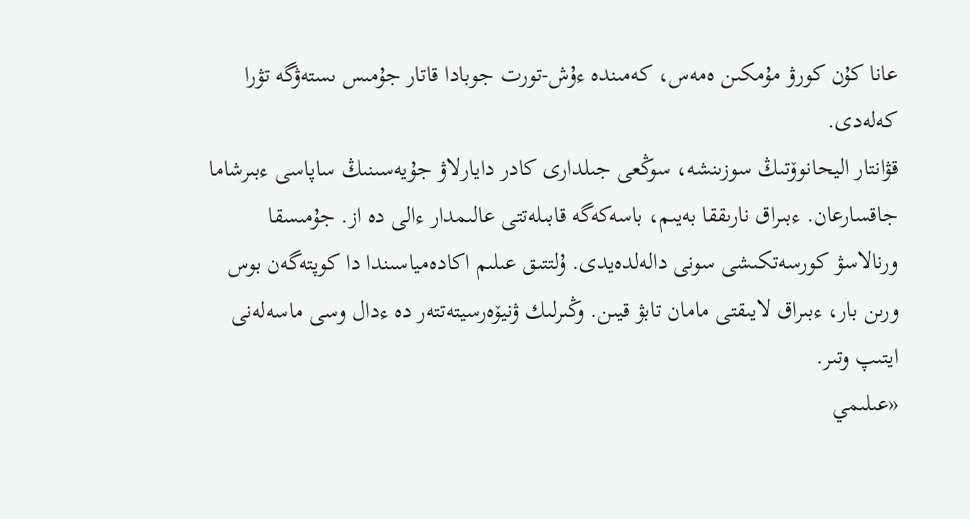عانا كۇن كورۋ مۇمكىن ەمەس، كەمىندە ءۇش-تورت جوبادا قاتار جۇمىس ىستەۋگە تۋرا كەلەدى.
قۋانتار اليحانوۆتىڭ سوزىنشە، سوڭعى جىلدارى كادر دايارلاۋ جۇيەسىنىڭ ساپاسى ءبىرشاما جاقسارعان. ءبىراق نارىققا بەيىم، باسەكەگە قابىلەتتى عالىمدار ءالى دە از. جۇمىسقا ورنالاسۋ كورسەتكىشى سونى دالەلدەيدى. ۇلتتىق عىلىم اكادەمياسىندا دا كوپتەگەن بوس ورىن بار، ءبىراق لايىقتى مامان تابۋ قيىن. وڭىرلىك ۋنيۆەرسيتەتتەر دە ءدال وسى ماسەلەنى ايتىپ وتىر.
«عىلىمي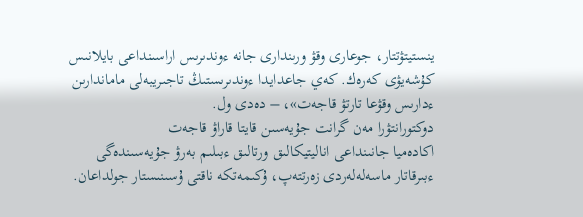ينستيتۋتتار، جوعارى وقۋ ورىندارى جانە ءوندىرىس اراسىنداعى بايلانىس كۇشەيۋى كەرەك. كەي جاعدايدا ءوندىرىستىڭ تاجىريبەلى ماماندارىن ءدارىس وقۋعا تارتۋ قاجەت»، – دەدى ول.
دوكتورانتۋرا مەن گرانت جۇيەسىن قايتا قاراۋ قاجەت
اكادەميا جانىنداعى اناليتيكالىق ورتالىق ءبىلىم بەرۋ جۇيەسىندەگى ءبىرقاتار ماسەلەلەردى زەرتتەپ، ۇكىمەتكە ناقتى ۇسىنىستار جولداعان.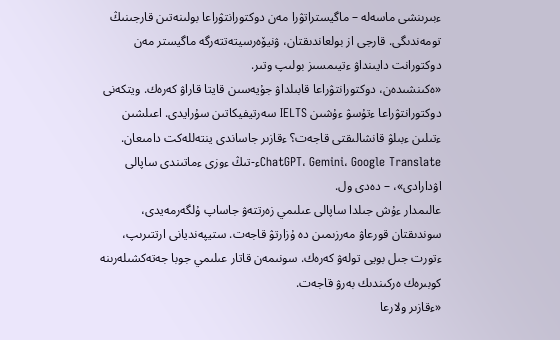ءبىرىنشى ماسەلە – ماگيستراتۋرا مەن دوكتورانتۋراعا بولىنەتىن قارجىنىڭ تومەندىگى. قارجى از بولعاندىقتان، ۋنيۆەرسيتەتتەرگە ماگيستر مەن دوكتورانت دايىنداۋ ءتيىمسىز بولىپ وتىر.
«ەكىنشىدەن، دوكتورانتۋراعا قابىلداۋ جۇيەسىن قايتا قاراۋ كەرەك. ويتكەنى دوكتورانتۋراعا ءتۇسۋ ءۇشىن IELTS سەرتيفيكاتىن سۇرايدى. اعىلشىن ءتىلىن ءبىلۋ قانشالىقتى قاجەت؟ ءقازىر جاساندى ينتەللەكت دامىعان. ChatGPT، Gemini، Google Translateء-تىڭ ءوزى ءماتىندى ساپالى اۋدارادى»، – دەدى ول.
عالىمدار ءۇش جىلدا ساپالى عىلىمي زەرتتەۋ جاساپ ۇلگەرمەيدى، سوندىقتان قورعاۋ مەرزىمىن دە ۇزارتۋ قاجەت. ستيپەنديانى ارتتىرىپ، ءتورت جىل بويى تولەۋ كەرەك. سونىمەن قاتار عىلىمي جوبا جەتەكشىلەرىنە كوبىرەك ەركىندىك بەرۋ قاجەت.
«ءقازىر ولارعا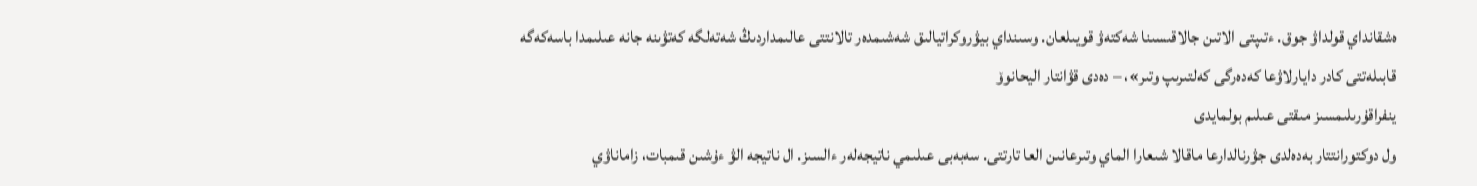ەشقانداي قولداۋ جوق. ءتىپتى الاتىن جالاقىسىنا شەكتەۋ قويىلعان. وسىنداي بيۋروكراتيالىق شەشىمدەر تالانتتى عالىمداردىڭ شەتەلگە كەتۋىنە جانە عىلىمدا باسەكەگە قابىلەتتى كادر دايارلاۋعا كەدەرگى كەلتىرىپ وتىر»، – دەدى قۋانتار اليحانوۆ
ينفراقۇرىلىمسىز مىقتى عىلىم بولمايدى
ول دوكتورانتتار بەدەلدى جۋرنالدارعا ماقالا شىعارا الماي وتىرعانىن العا تارتتى. سەبەبى عىلىمي ناتيجەلەر ءالسىز. ال ناتيجە الۋ ءۇشىن قىمبات، زاماناۋي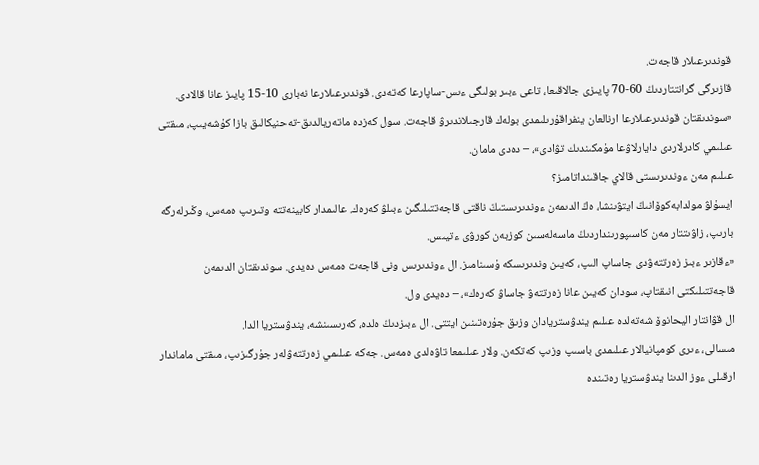قوندىرعىلار قاجەت.
قازىرگى گرانتتاردىڭ 60-70 پايىزى جالاقىعا، تاعى ءبىر بولىگى ءىس-ساپارعا كەتەدى. قوندىرعىلارعا نەبارى 10-15 پايىز عانا قالادى.
«سوندىقتان قوندىرعىلارعا ارنالعان ينفراقۇرىلىمدى بولەك قارجىلاندىرۋ قاجەت. سول كەزدە ماتەريالدىق-تەحنيكالىق بازا كۇشەيىپ، مىقتى عىلىمي كادرلاردى دايارلاۋعا مۇمكىندىك تۋادى»، – دەدى مامان.
عىلىم مەن ءوندىرىستى قالاي جاقىنداتامىز؟
ايسۇلۋ مولدابەكوۆانىڭ ايتۋىنشا، ەڭ الدىمەن ءوندىرىستىڭ ناقتى قاجەتتىلىگىن ءبىلۋ كەرەك. عالىمدار كابينەتتە وتىرىپ ەمەس، وڭىرلەرگە بارىپ، زاۋىتتار مەن كاسىپورىنداردىڭ ماسەلەسىن كوزبەن كورۋى ءتيىس.
«ءقازىر ءبىز زەرتتەۋدى جاساپ الىپ، كەيىن وندىرىسكە ۇسىنامىز. ال ءوندىرىس ونى قاجەت ەمەس دەيدى. سوندىقتان الدىمەن قاجەتتىلىكتى انىقتاپ، سودان كەيىن عانا زەرتتەۋ جاساۋ كەرەك»، – دەيدى ول.
ال قۋانتار اليحانوۆ شەتەلدە عىلىم يندۋستريادان وزىق جۇرەتىنىن ايتتى. ال ءبىزدىڭ ەلدە، كەرىسىنشە، يندۋستريا الدا.
مىسالى، ءىرى كومپانيالار عىلىمدى باسىپ وزىپ كەتكەن. ولار عىلىمعا تاۋەلدى ەمەس. جەكە عىلىمي زەرتتەۋلەر جۇرگىزىپ، مىقتى ماماندار ارقىلى ءوز الدىنا يندۋستريا رەتىندە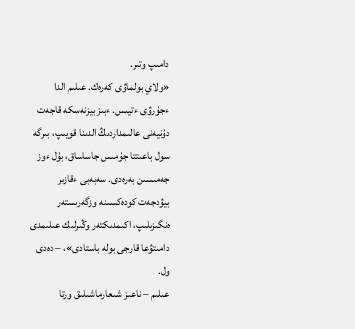دامىپ وتىر.
«ولاي بولماۋى كەرەك. عىلىم الدا ءجۇرۋى ءتيىس. ءبىز بيزنەسكە قاجەت دۇنيەنى عالىمداردىڭ الدىنا قويىپ، بىرگە سول باعىتتا جۇمىس جاساساق، بۇل ءوز جەمىسىن بەرەدى. سەبەبى ءقازىر بيۋدجەت كودەكسىنە وزگەرىستەر ەنگىزىلىپ، اكىمدىكتەر وڭىرلىك عىلىمدى دامىتۋعا قارجى بولە باستادى»، – دەدى ول.
عىلىم – ناعىز شىعارماشىلىق ورتا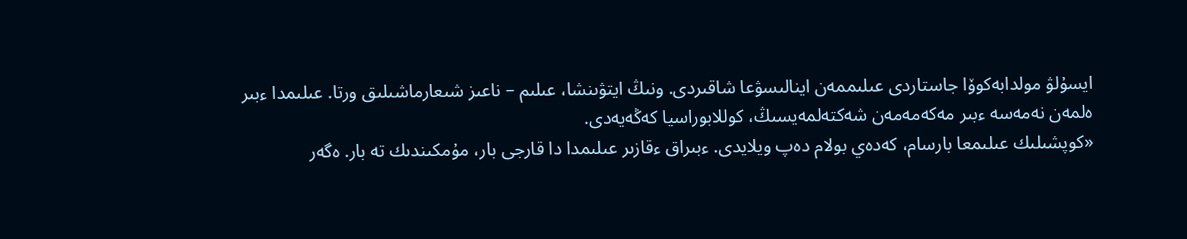ايسۇلۋ مولدابەكوۆا جاستاردى عىلىممەن اينالىسۋعا شاقىردى. ونىڭ ايتۋىنشا، عىلىم – ناعىز شىعارماشىلىق ورتا. عىلىمدا ءبىر ەلمەن نەمەسە ءبىر مەكەمەمەن شەكتەلمەيسىڭ، كوللابوراسيا كەڭەيەدى.
«كوپشىلىك عىلىمعا بارسام، كەدەي بولام دەپ ويلايدى. ءبىراق ءقازىر عىلىمدا دا قارجى بار، مۇمكىندىك تە بار. ەگەر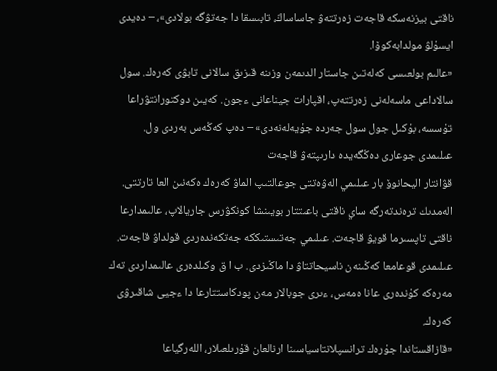ناقتى بيزنەسكە قاجەت زەرتتەۋ جاساساڭ، تابىسقا دا جەتۋگە بولادى»، – دەيدى ايسۇلۋ مولدابەكوۆا.
«عالىم بولعىسى كەلەتىن جاستار الدىمەن وزىنە قىزىق سالانى تابۋى كەرەك. سول سالاداعى ماسەلەنى زەرتتەپ، اقپارات جيناعانى ءجون. كەيىن دوكتورانتۋراعا تۇسسە، بۇكىل جول سول جەردە جۇيەلەنەدى» – دەپ كەڭەس بەردى ول.
عىلىمدى جوعارى دەڭگەيدە دارىپتەۋ قاجەت
قۋانتار اليحانوۆ بار عىلىمي الەۋەتتى جوعالتىپ الماۋ كەرەك ەكەنىن العا تارتتى. الەمدىك ترەندتەرگە ساي ناقتى باعىتتار بويىنشا كونكۋرس جاريالاپ، عالىمدارعا ناقتى تاپسىرما قويۋ قاجەت. عىلىمي جەتىستىككە جەتكەندەردى قولداۋ قاجەت.
عىلىمدى قوعامعا كەڭىنەن ناسيحاتتاۋ دا ماڭىزدى. ب ا ق وكىلدەرى عالىمداردى تەك مەرەكە كۇندەرى عانا ەمەس، ءىرى جوبالار مەن پودكاستتارعا دا ءجيى شاقىرۋى كەرەك.
«قازاقستاندا جۇرەك ترانسپلانتاسياسىنا ارنالعان قۇرىلعىلار، اللەرگياعا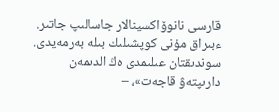قارسى نانوۆاكسينالار جاسالىپ جاتىر. ءبىراق مۇنى كوپشىلىك بىلە بەرمەيدى. سوندىقتان عىلىمدى ەڭ الدىمەن دارىپتەۋ قاجەت»، –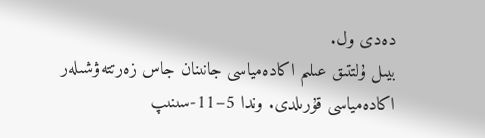دەدى ول.
بيىل ۇلتتىق عىلىم اكادەمياسى جانىنان جاس زەرتتەۋشىلەر اكادەمياسى قۇرىلدى. وندا 5–11-سىنىپ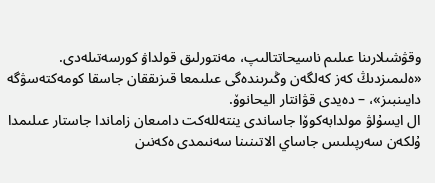وقۋشىلارىنا عىلىم ناسيحاتتالىپ، مەنتورلىق قولداۋ كورسەتىلەدى.
«ەلىمىزدىڭ كەز كەلگەن وڭىرىندەگى عىلىمعا قىزىققان جاسقا كومەكتەسۋگە دايىنبىز»، – دەيدى قۋانتار اليحانوۆ.
ال ايسۇلۋ مولدابەكوۆا جاساندى ينتەللەكت دامىعان زاماندا جاستار عىلىمدا ۇلكەن سەرپىلىس جاساي الاتىنىنا سەنىمدى ەكەنىن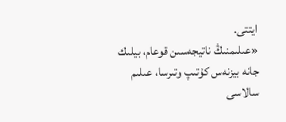ايتتى.
«عىلىمنىڭ ناتيجەسىن قوعام، بيلىك جانە بيزنەس كۇتىپ وتىرسا، عىلىم سالاسى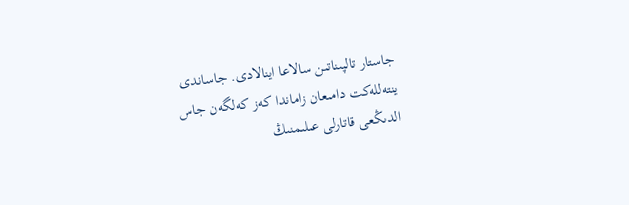جاستار تالپىناتىن سالاعا اينالادى. جاساندى ينتەللەكت دامىعان زاماندا كەز كەلگەن جاس الدىڭعى قاتارلى عىلىمنىڭ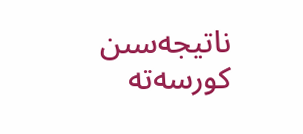ناتيجەسىن كورسەتە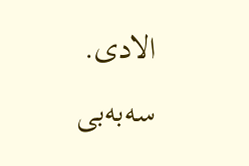الادى. سەبەبى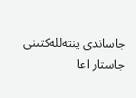جاساندى ينتەللەكتىنى جاستار اعا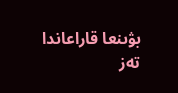بۋىنعا قاراعاندا تەز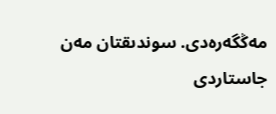مەڭگەرەدى. سوندىقتان مەن جاستاردى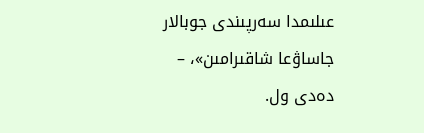عىلىمدا سەرپىندى جوبالار جاساۋعا شاقىرامىن»، – دەدى ول.